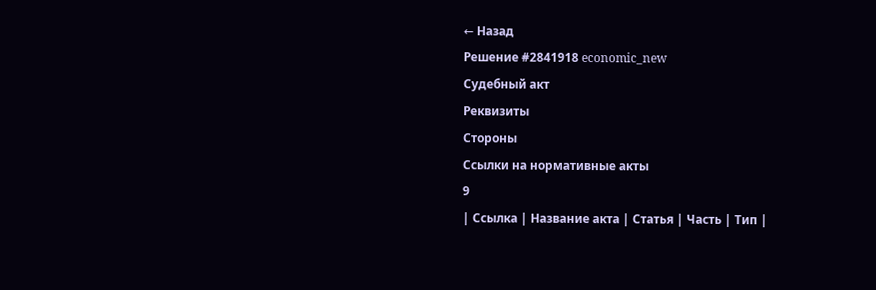← Назад
Решение #2841918 economic_new
Судебный акт
Реквизиты
Стороны
Ссылки на нормативные акты
9
| Ссылка | Название акта | Статья | Часть | Тип |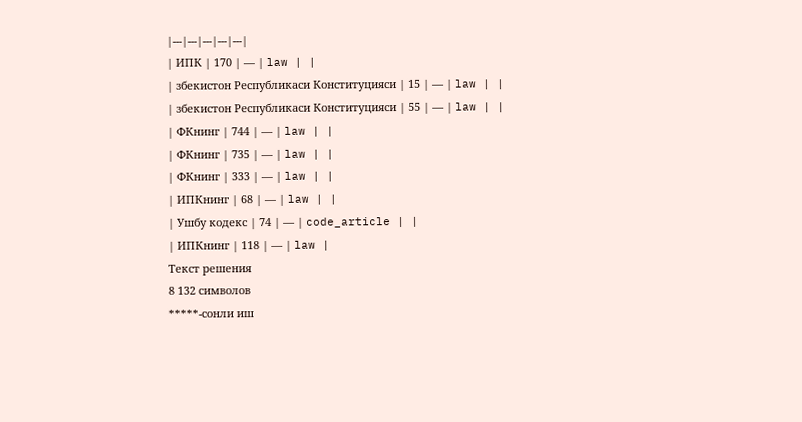|---|---|---|---|---|
| ИПК | 170 | — | law | |
| збекистон Республикаси Конституцияси | 15 | — | law | |
| збекистон Республикаси Конституцияси | 55 | — | law | |
| ФКнинг | 744 | — | law | |
| ФКнинг | 735 | — | law | |
| ФКнинг | 333 | — | law | |
| ИПКнинг | 68 | — | law | |
| Ушбу кодекс | 74 | — | code_article | |
| ИПКнинг | 118 | — | law |
Текст решения
8 132 символов
*****-сонли иш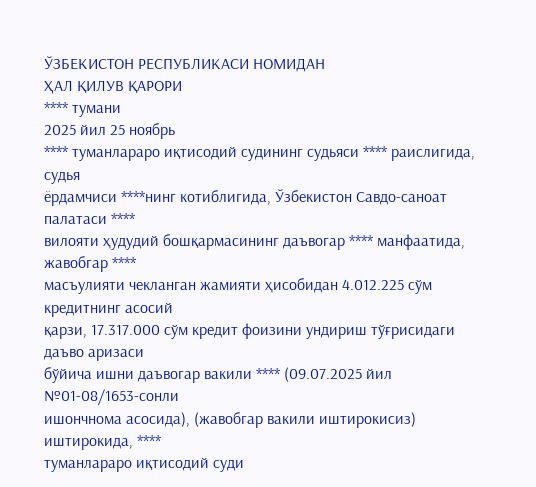ЎЗБЕКИСТОН РЕСПУБЛИКАСИ НОМИДАН
ҲАЛ ҚИЛУВ ҚАРОРИ
**** тумани
2025 йил 25 ноябрь
**** туманлараро иқтисодий судининг судьяси **** раислигида, судья
ёрдамчиси ****нинг котиблигида, Ўзбекистон Савдо-саноат палатаси ****
вилояти ҳудудий бошқармасининг даъвогар **** манфаатида, жавобгар ****
масъулияти чекланган жамияти ҳисобидан 4.012.225 сўм кредитнинг асосий
қарзи, 17.317.000 сўм кредит фоизини ундириш тўғрисидаги даъво аризаси
бўйича ишни даъвогар вакили **** (09.07.2025 йил №01-08/1653-сонли
ишончнома асосида), (жавобгар вакили иштирокисиз) иштирокида, ****
туманлараро иқтисодий суди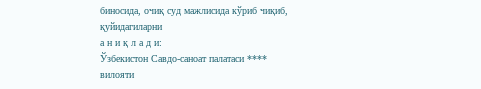биносида, очиқ суд мажлисида кўриб чиқиб,
қуйидагиларни
а н и қ л а д и:
Ўзбекистон Савдо-саноат палатаси **** вилояти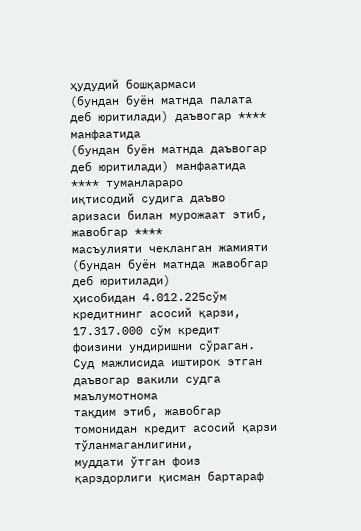ҳудудий бошқармаси
(бундан буён матнда палата деб юритилади) даъвогар **** манфаатида
(бундан буён матнда даъвогар деб юритилади) манфаатида **** туманлараро
иқтисодий судига даъво аризаси билан мурожаат этиб, жавобгар ****
масъулияти чекланган жамияти (бундан буён матнда жавобгар деб юритилади)
ҳисобидан 4.012.225сўм кредитнинг асосий қарзи, 17.317.000 сўм кредит
фоизини ундиришни сўраган.
Суд мажлисида иштирок этган даъвогар вакили судга маълумотнома
тақдим этиб, жавобгар томонидан кредит асосий қарзи тўланмаганлигини,
муддати ўтган фоиз қарздорлиги қисман бартараф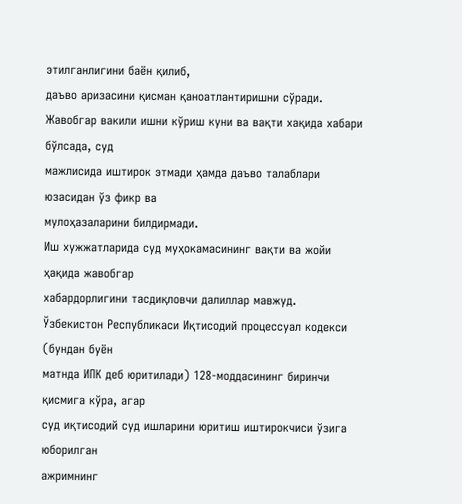этилганлигини баён қилиб,
даъво аризасини қисман қаноатлантиришни сўради.
Жавобгар вакили ишни кўриш куни ва вақти хақида хабари бўлсада, суд
мажлисида иштирок этмади ҳамда даъво талаблари юзасидан ўз фикр ва
мулоҳазаларини билдирмади.
Иш хужжатларида суд муҳокамасининг вақти ва жойи ҳақида жавобгар
хабардорлигини тасдиқловчи далиллар мавжуд.
Ўзбекистон Республикаси Иқтисодий процессуал кодекси (бундан буён
матнда ИПК деб юритилади) 128-моддасининг биринчи қисмига кўра, агар
суд иқтисодий суд ишларини юритиш иштирокчиси ўзига юборилган
ажримнинг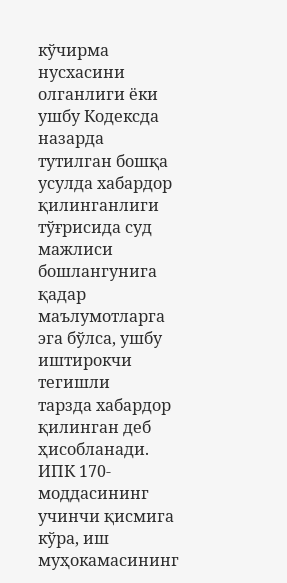кўчирма нусхасини олганлиги ёки ушбу Кодексда назарда
тутилган бошқа усулда хабардор қилинганлиги тўғрисида суд мажлиси
бошлангунига қадар маълумотларга эга бўлса, ушбу иштирокчи тегишли
тарзда хабардор қилинган деб ҳисобланади.
ИПК 170-моддасининг учинчи қисмига кўра, иш муҳокамасининг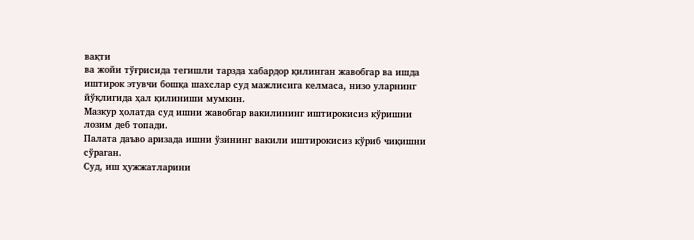вақти
ва жойи тўғрисида тегишли тарзда хабардор қилинган жавобгар ва ишда
иштирок этувчи бошқа шахслар суд мажлисига келмаса, низо уларнинг
йўқлигида ҳал қилиниши мумкин.
Мазкур ҳолатда суд ишни жавобгар вакилининг иштирокисиз кўришни
лозим деб топади.
Палата даъво аризада ишни ўзининг вакили иштирокисиз кўриб чиқишни
сўраган.
Суд, иш ҳужжатларини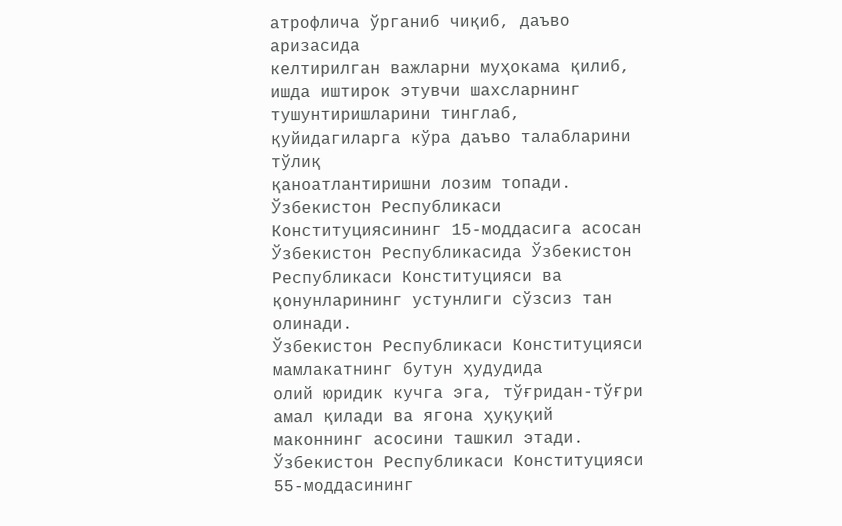атрофлича ўрганиб чиқиб, даъво аризасида
келтирилган важларни муҳокама қилиб, ишда иштирок этувчи шахсларнинг
тушунтиришларини тинглаб, қуйидагиларга кўра даъво талабларини тўлиқ
қаноатлантиришни лозим топади.
Ўзбекистон Республикаси Конституциясининг 15-моддасига асосан
Ўзбекистон Республикасида Ўзбекистон Республикаси Конституцияси ва
қонунларининг устунлиги сўзсиз тан олинади.
Ўзбекистон Республикаси Конституцияси мамлакатнинг бутун ҳудудида
олий юридик кучга эга, тўғридан-тўғри амал қилади ва ягона ҳуқуқий
маконнинг асосини ташкил этади.
Ўзбекистон Республикаси Конституцияси 55-моддасининг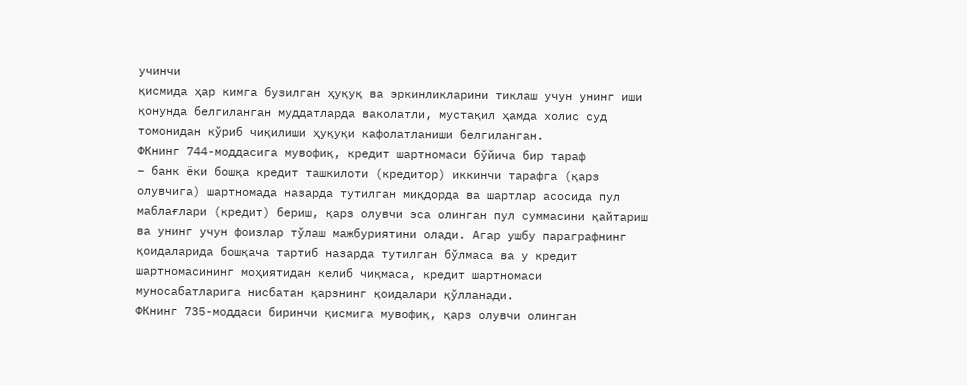учинчи
қисмида ҳар кимга бузилган ҳуқуқ ва эркинликларини тиклаш учун унинг иши
қонунда белгиланган муддатларда ваколатли, мустақил ҳамда холис суд
томонидан кўриб чиқилиши ҳуқуқи кафолатланиши белгиланган.
ФКнинг 744-моддасига мувофиқ, кредит шартномаси бўйича бир тараф
– банк ёки бошқа кредит ташкилоти (кредитор) иккинчи тарафга (қарз
олувчига) шартномада назарда тутилган миқдорда ва шартлар асосида пул
маблағлари (кредит) бериш, қарз олувчи эса олинган пул суммасини қайтариш
ва унинг учун фоизлар тўлаш мажбуриятини олади. Агар ушбу параграфнинг
қоидаларида бошқача тартиб назарда тутилган бўлмаса ва у кредит
шартномасининг моҳиятидан келиб чиқмаса, кредит шартномаси
муносабатларига нисбатан қарзнинг қоидалари қўлланади.
ФКнинг 735-моддаси биринчи қисмига мувофиқ, қарз олувчи олинган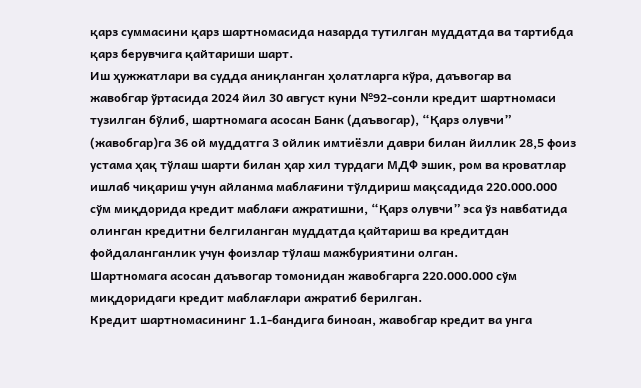қарз суммасини қарз шартномасида назарда тутилган муддатда ва тартибда
қарз берувчига қайтариши шарт.
Иш ҳужжатлари ва судда аниқланган ҳолатларга кўра, даъвогар ва
жавобгар ўртасида 2024 йил 30 август куни №92-сонли кредит шартномаси
тузилган бўлиб, шартномага асосан Банк (даъвогар), “Қарз олувчи”
(жавобгар)га 36 ой муддатга 3 ойлик имтиёзли даври билан йиллик 28,5 фоиз
устама ҳақ тўлаш шарти билан ҳар хил турдаги МДФ эшик, ром ва кроватлар
ишлаб чиқариш учун айланма маблағини тўлдириш мақсадида 220.000.000
сўм миқдорида кредит маблағи ажратишни, “Қарз олувчи” эса ўз навбатида
олинган кредитни белгиланган муддатда қайтариш ва кредитдан
фойдаланганлик учун фоизлар тўлаш мажбуриятини олган.
Шартномага асосан даъвогар томонидан жавобгарга 220.000.000 сўм
миқдоридаги кредит маблағлари ажратиб берилган.
Кредит шартномасининг 1.1-бандига биноан, жавобгар кредит ва унга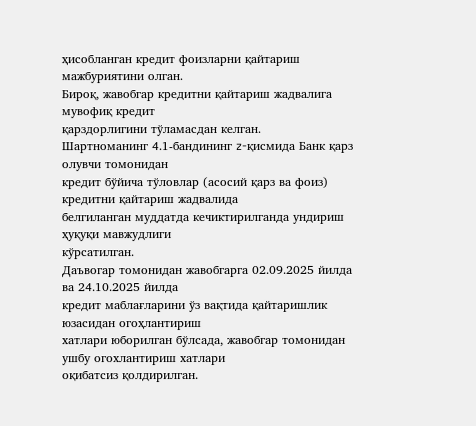ҳисобланган кредит фоизларни қайтариш мажбуриятини олган.
Бироқ, жавобгар кредитни қайтариш жадвалига мувофиқ кредит
қарздорлигини тўламасдан келган.
Шартноманинг 4.1-бандининг z-қисмида Банк қарз олувчи томонидан
кредит бўйича тўловлар (асосий қарз ва фоиз) кредитни қайтариш жадвалида
белгиланган муддатда кечиктирилганда ундириш ҳуқуқи мавжудлиги
кўрсатилган.
Даъвогар томонидан жавобгарга 02.09.2025 йилда ва 24.10.2025 йилда
кредит маблағларини ўз вақтида қайтаришлик юзасидан огоҳлантириш
хатлари юборилган бўлсада, жавобгар томонидан ушбу огохлантириш хатлари
оқибатсиз қолдирилган.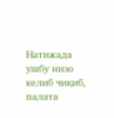Натижада ушбу низо келиб чиқиб, палата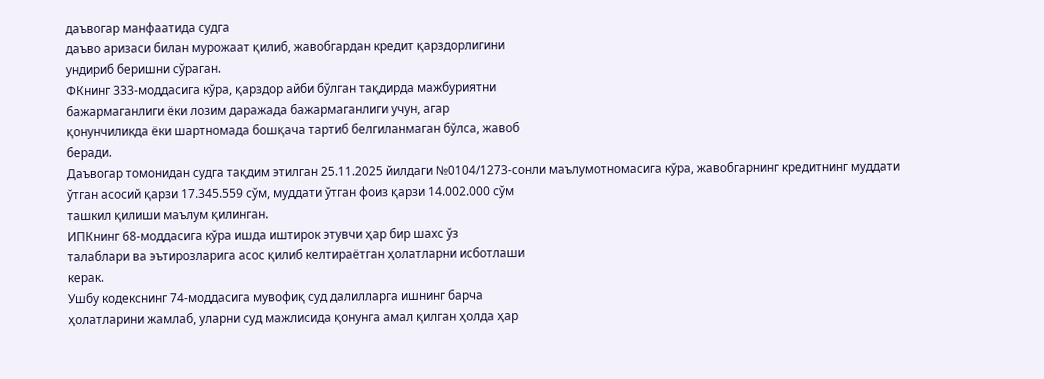даъвогар манфаатида судга
даъво аризаси билан мурожаат қилиб, жавобгардан кредит қарздорлигини
ундириб беришни сўраган.
ФКнинг 333-моддасига кўра, қарздор айби бўлган тақдирда мажбуриятни
бажармаганлиги ёки лозим даражада бажармаганлиги учун, агар
қонунчиликда ёки шартномада бошқача тартиб белгиланмаган бўлса, жавоб
беради.
Даъвогар томонидан судга тақдим этилган 25.11.2025 йилдаги №0104/1273-сонли маълумотномасига кўра, жавобгарнинг кредитнинг муддати
ўтган асосий қарзи 17.345.559 сўм, муддати ўтган фоиз қарзи 14.002.000 сўм
ташкил қилиши маълум қилинган.
ИПКнинг 68-моддасига кўра ишда иштирок этувчи ҳар бир шахс ўз
талаблари ва эътирозларига асос қилиб келтираётган ҳолатларни исботлаши
керак.
Ушбу кодекснинг 74-моддасига мувофиқ суд далилларга ишнинг барча
ҳолатларини жамлаб, уларни суд мажлисида қонунга амал қилган ҳолда ҳар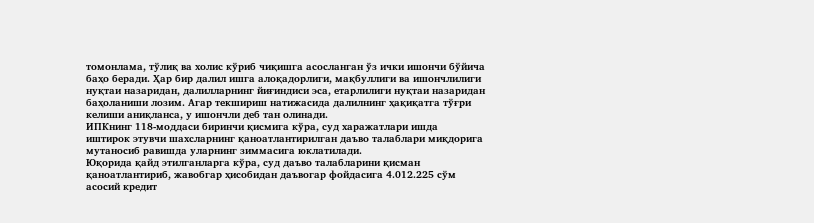томонлама, тўлиқ ва холис кўриб чиқишга асосланган ўз ички ишончи бўйича
баҳо беради. Ҳар бир далил ишга алоқадорлиги, мақбуллиги ва ишончлилиги
нуқтаи назаридан, далилларнинг йиғиндиси эса, етарлилиги нуқтаи назаридан
баҳоланиши лозим. Агар текшириш натижасида далилнинг ҳақиқатга тўғри
келиши аниқланса, у ишончли деб тан олинади.
ИПКнинг 118-моддаси биринчи қисмига кўра, суд харажатлари ишда
иштирок этувчи шахсларнинг қаноатлантирилган даъво талаблари миқдорига
мутаносиб равишда уларнинг зиммасига юклатилади.
Юқорида қайд этилганларга кўра, суд даъво талабларини қисман
қаноатлантириб, жавобгар ҳисобидан даъвогар фойдасига 4.012.225 сўм
асосий кредит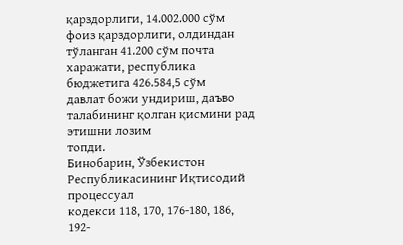қарздорлиги, 14.002.000 сўм фоиз қарздорлиги, олдиндан
тўланган 41.200 сўм почта харажати, республика бюджетига 426.584,5 сўм
давлат божи ундириш, даъво талабининг қолган қисмини рад этишни лозим
топди.
Бинобарин, Ўзбекистон Республикасининг Иқтисодий процессуал
кодекси 118, 170, 176-180, 186, 192-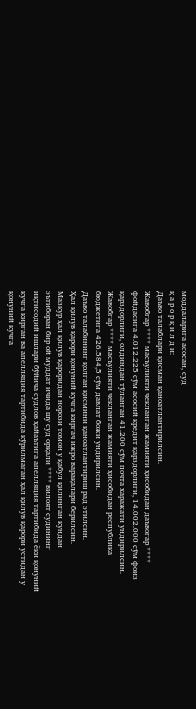моддаларига асосан, суд
қ а р о р қ и л д и:
Даъво талаблари қисман қаноатлантирилсин.
Жавобгар **** масъулияти чекланган жамияти ҳисобидан даъвогар ****
фойдасига 4.012.225 сўм асосий кредит қарздорлиги, 14.002.000 сўм фоиз
қарздорлиги, олдиндан тўланган 41.200 сўм почта харажати ундирилсин.
Жавобгар **** масъулияти чекланган жамияти ҳисобидан республика
бюджетига 426.584,5 сўм давлат божи ундирилсин.
Даъво талабининг қолган қисмини қаноатлантириш рад этилсин.
Ҳал қилув қарори қонуний кучга киргач ижро варақалари берилсин.
Мазкур ҳал қилув қароридан норози томон у қабул қилинган кундан
эътиборан бир ой муддат ичида шу суд орқали **** вилоят судининг
иқтисодий ишлари бўйича судлов ҳайаътига апелляция тартибида ёки қонуний
кучга кирган ва апелляция тартибида кўрилмаган ҳал қилув қарори устидан у
қонуний кучга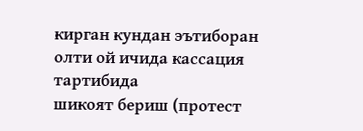кирган кундан эътиборан олти ой ичида кассация тартибида
шикоят бериш (протест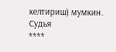келтириш) мумкин.
Судья
****